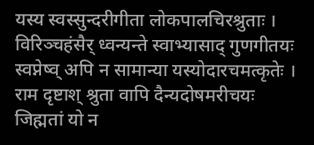यस्य स्वस्सुन्दरीगीता लोकपालचिरश्रुताः । विरिञ्चहंसैर् ध्वन्यन्ते स्वाभ्यासाद् गुणगीतयः
स्वप्नेष्व् अपि न सामान्या यस्योदारचमत्कृतेः । राम दृष्टाश् श्रुता वापि दैन्यदोषमरीचयः
जिह्मतां यो न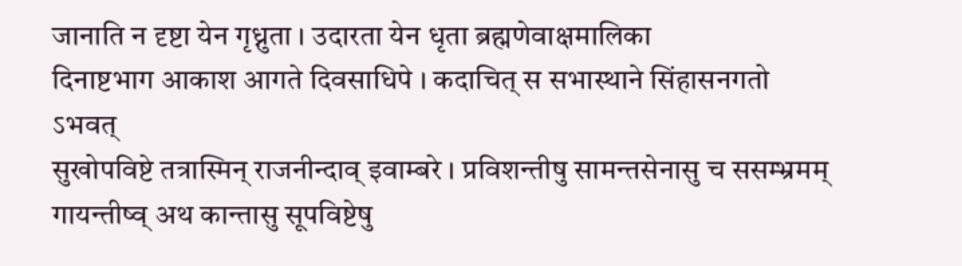जानाति न दृष्टा येन गृध्नुता । उदारता येन धृता ब्रह्मणेवाक्षमालिका
दिनाष्टभाग आकाश आगते दिवसाधिपे । कदाचित् स सभास्थाने सिंहासनगतो ऽभवत्
सुखोपविष्टे तत्रास्मिन् राजनीन्दाव् इवाम्बरे । प्रविशन्तीषु सामन्तसेनासु च ससम्भ्रमम्
गायन्तीष्व् अथ कान्तासु सूपविष्टेषु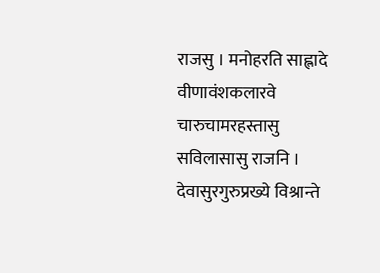राजसु । मनोहरति साह्लादे वीणावंशकलारवे
चारुचामरहस्तासु सविलासासु राजनि । देवासुरगुरुप्रख्ये विश्रान्ते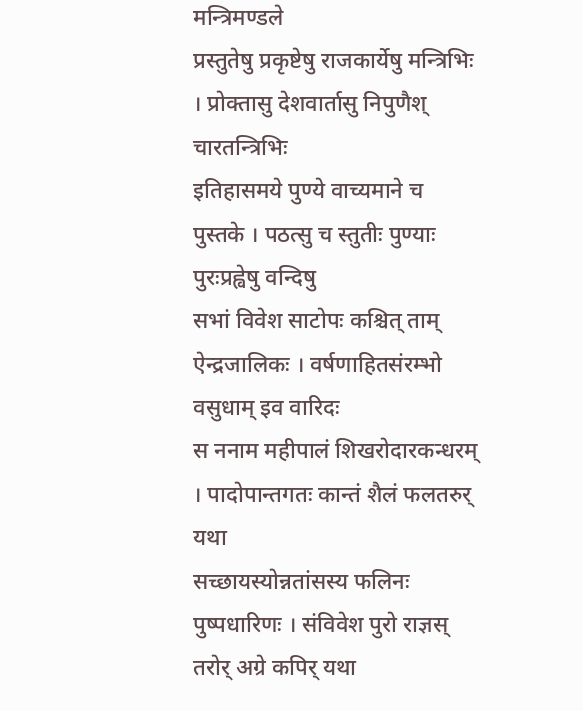मन्त्रिमण्डले
प्रस्तुतेषु प्रकृष्टेषु राजकार्येषु मन्त्रिभिः । प्रोक्तासु देशवार्तासु निपुणैश् चारतन्त्रिभिः
इतिहासमये पुण्ये वाच्यमाने च पुस्तके । पठत्सु च स्तुतीः पुण्याः पुरःप्रह्वेषु वन्दिषु
सभां विवेश साटोपः कश्चित् ताम् ऐन्द्रजालिकः । वर्षणाहितसंरम्भो वसुधाम् इव वारिदः
स ननाम महीपालं शिखरोदारकन्धरम् । पादोपान्तगतः कान्तं शैलं फलतरुर् यथा
सच्छायस्योन्नतांसस्य फलिनः पुष्पधारिणः । संविवेश पुरो राज्ञस् तरोर् अग्रे कपिर् यथा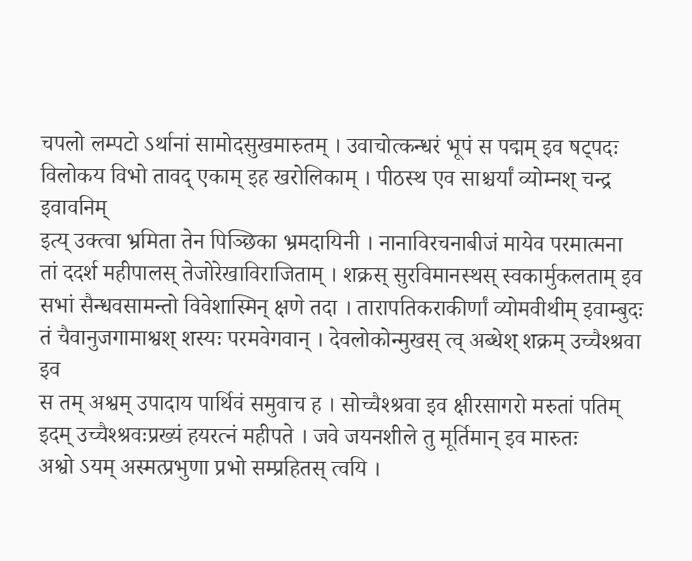चपलो लम्पटो ऽर्थानां सामोदसुखमारुतम् । उवाचोत्कन्धरं भूपं स पद्मम् इव षट्पदः
विलोकय विभो तावद् एकाम् इह खरोलिकाम् । पीठस्थ एव साश्चर्यां व्योम्नश् चन्द्र इवावनिम्
इत्य् उक्त्वा भ्रमिता तेन पिञ्छिका भ्रमदायिनी । नानाविरचनाबीजं मायेव परमात्मना
तां ददर्श महीपालस् तेजोरेखाविराजिताम् । शक्रस् सुरविमानस्थस् स्वकार्मुकलताम् इव
सभां सैन्धवसामन्तो विवेशास्मिन् क्षणे तदा । तारापतिकराकीर्णां व्योमवीथीम् इवाम्बुदः
तं चैवानुजगामाश्वश् शस्यः परमवेगवान् । देवलोकोन्मुखस् त्व् अब्धेश् शक्रम् उच्चैश्श्रवा इव
स तम् अश्वम् उपादाय पार्थिवं समुवाच ह । सोच्चैश्श्रवा इव क्षीरसागरो मरुतां पतिम्
इदम् उच्चैश्श्रवःप्रख्यं हयरत्नं महीपते । जवे जयनशीले तु मूर्तिमान् इव मारुतः
अश्वो ऽयम् अस्मत्प्रभुणा प्रभो सम्प्रहितस् त्वयि ।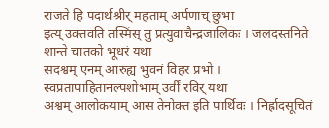राजते हि पदार्थश्रीर् महताम् अर्पणाच् छुभा
इत्य् उक्तवति तस्मिंस् तु प्रत्युवाचैन्द्रजालिकः । जलदस्तनिते शान्ते चातको भूधरं यथा
सदश्वम् एनम् आरुह्य भुवनं विहर प्रभो । स्वप्रतापाहितानल्पशोभाम् उर्वीं रविर् यथा
अश्वम् आलोकयाम् आस तेनोक्त इति पार्थिवः । निर्ह्रादसूचितं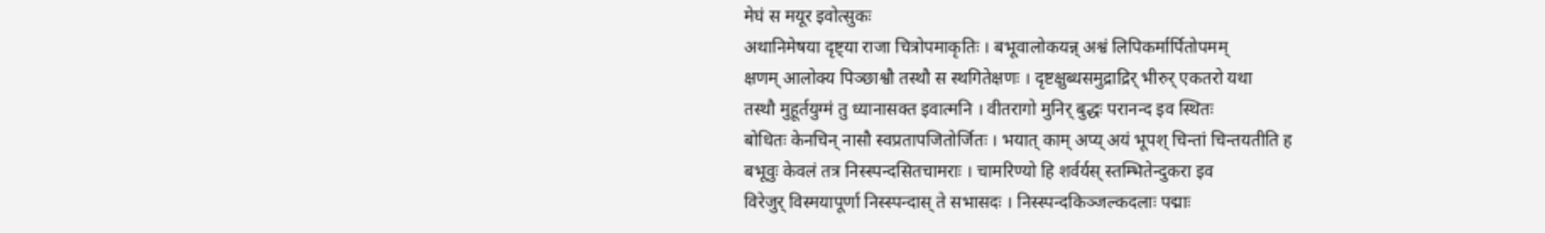मेघं स मयूर इवोत्सुकः
अथानिमेषया दृष्ट्या राजा चित्रोपमाकृतिः । बभूवालोकयन्न् अश्वं लिपिकर्मार्पितोपमम्
क्षणम् आलोक्य पिञ्छाश्वौ तस्थौ स स्थगितेक्षणः । दृष्टक्षुब्धसमुद्राद्रिर् भीरुर् एकतरो यथा
तस्थौ मुहूर्तयुग्मं तु ध्यानासक्त इवात्मनि । वीतरागो मुनिर् बुद्धः परानन्द इव स्थितः
बोधितः केनचिन् नासौ स्वप्रतापजितोर्जितः । भयात् काम् अप्य् अयं भूपश् चिन्तां चिन्तयतीति ह
बभूवुः केवलं तत्र निस्स्पन्दसितचामराः । चामरिण्यो हि शर्वर्यस् स्तम्भितेन्दुकरा इव
विरेजुर् विस्मयापूर्णा निस्स्पन्दास् ते सभासदः । निस्स्पन्दकिञ्जल्कदलाः पद्माः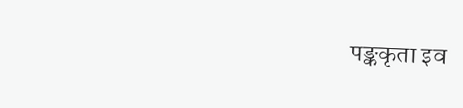पङ्ककृता इव